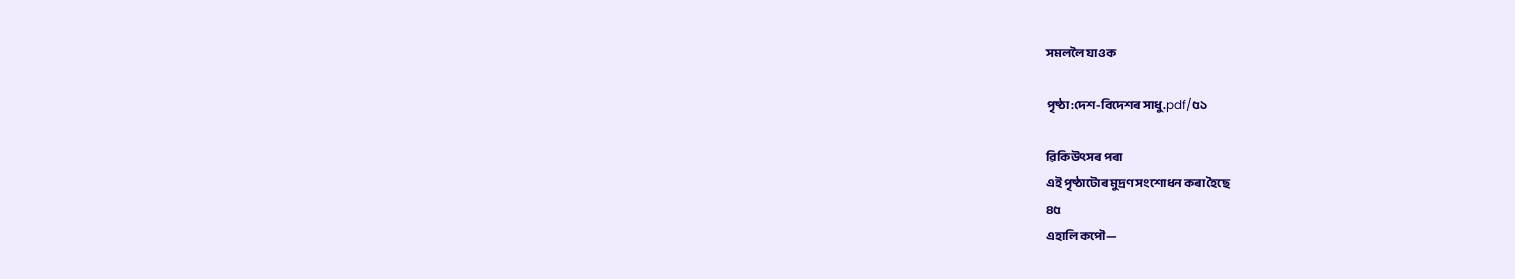সমললৈ যাওক

পৃষ্ঠা:দেশ-বিদেশৰ সাধু.pdf/৫১

ৱিকিউৎসৰ পৰা
এই পৃষ্ঠাটোৰ মুদ্ৰণ সংশোধন কৰা হৈছে
৪৫
এহালি কপৌ—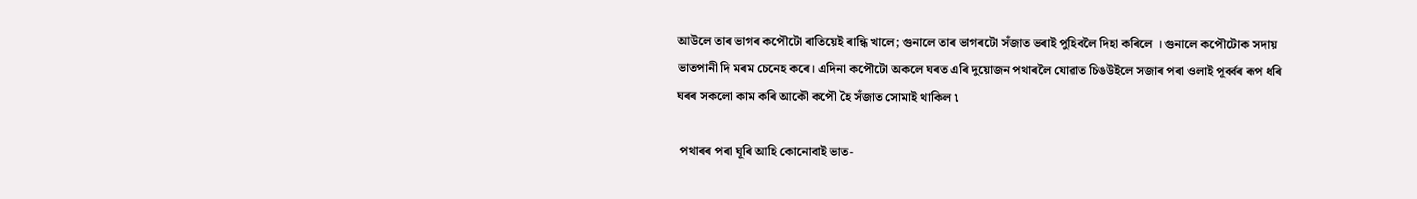আউলে তাৰ ভাগৰ কপৌটো ৰাতিয়েই ৰান্ধি খালে; গুনালে তাৰ ভাগৰটো সঁজাত ভৰাই পুহিবলৈ দিহা কৰিলে । গুনালে কপৌটোক সদায় ভাতপানী দি মৰম চেনেহ কৰে। এদিনা কপৌটো অকলে ঘৰত এৰি দুয়োজন পথাৰলৈ যোৱাত চিঙউইলে সজাৰ পৰা ওলাই পূৰ্ব্বৰ ৰূপ ধৰি ঘৰৰ সকলো কাম কৰি আকৌ কপৌ হৈ সঁজাত সোমাই থাকিল ৷

 পথাৰৰ পৰা ঘূৰি আহি কোনোবাই ভাত-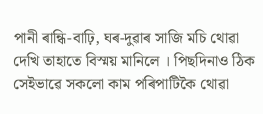পানী ৰান্ধি-বাঢ়ি, ঘৰ-দুৱাৰ সাজি মচি থোৱা দেখি তাহাতে বিস্ময় মানিলে । পিছদিনাও ঠিক সেইভাৱে সকলো কাম পৰিপাটিকৈ থোৱা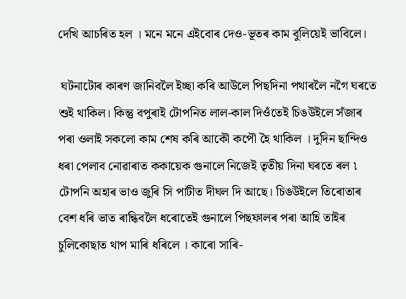দেখি আচৰিত হল । মনে মনে এইবোৰ দেও-ভূতৰ কাম বুলিয়েই ভাবিলে।

 ঘটনাটোৰ কাৰণ জানিবলৈ ইচ্ছা কৰি আউলে পিছদিনা পথাৰলৈ নগৈ ঘৰতে শু‍ই থাকিল। কিন্তু বপুৰাই টোপনিত লাল-কাল দিওঁতেই চিঙউইলে সঁজাৰ পৰা ওলাই সকলো কাম শেষ কৰি আকৌ কপৌ হৈ থাকিল । দুদিন ছান্দিও ধৰা পেলাব নোৱাৰাত ককায়েক গুনালে নিজেই তৃতীয় দিনা ঘৰতে ৰল ৷ টোপনি অহাৰ ভাও জুৰি সি পাটীত দীঘল দি আছে। চিঙউইলে তিৰোতাৰ বেশ ধৰি ভাত ৰান্ধিবলৈ ধৰোতেই গুনালে পিছফালৰ পৰা আহি তাইৰ চুলিকোছাত থাপ মাৰি ধৰিলে । কাৰো সাৰি-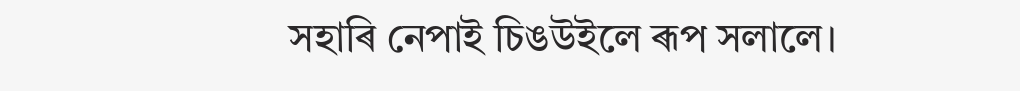সহাৰি নেপাই চিঙউইলে ৰূপ সলালে।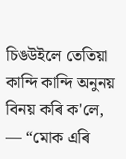চিঙউইলে তেতিয়া কান্দি কান্দি অনুনয় বিনয় কৰি ক'লে, — “মোক এৰি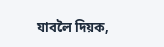যাবলৈ দিয়ক,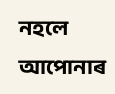নহলে আপোনাৰ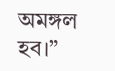অমঙ্গল হব।”